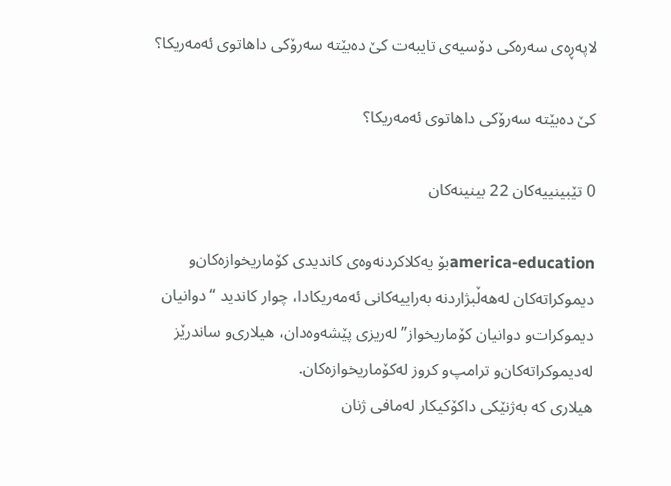لاپەڕەی سەرەکی دۆسیەی تایبەت كێ‌ ده‌بێته‌ سه‌رۆكی‌ داهاتوی‌ ئه‌مه‌ریكا؟

كێ‌ ده‌بێته‌ سه‌رۆكی‌ داهاتوی‌ ئه‌مه‌ریكا؟

0 تێبینییەکان 22 بینینەکان

america-educationبۆ یه‌كلاكردنه‌وه‌ی‌ كاندیدی‌ كۆماریخوازه‌كان‌و دیموكراته‌كان له‌هه‌ڵبژاردنه‌ به‌راییه‌كانی‌ ئه‌مه‌ریكادا، چوار كاندید “دوانیان دیموكرات‌و دوانیان كۆماریخواز” له‌ریزی‌ پێشه‌وه‌دان، هیلاری‌‌و ساندرێز له‌دیموكراته‌كان‌و ترامپ‌و كروز له‌كۆماریخوازه‌كان.
هیلاری‌ كه‌ به‌ژنێكی‌ داكۆكیكار له‌مافی‌ ژنان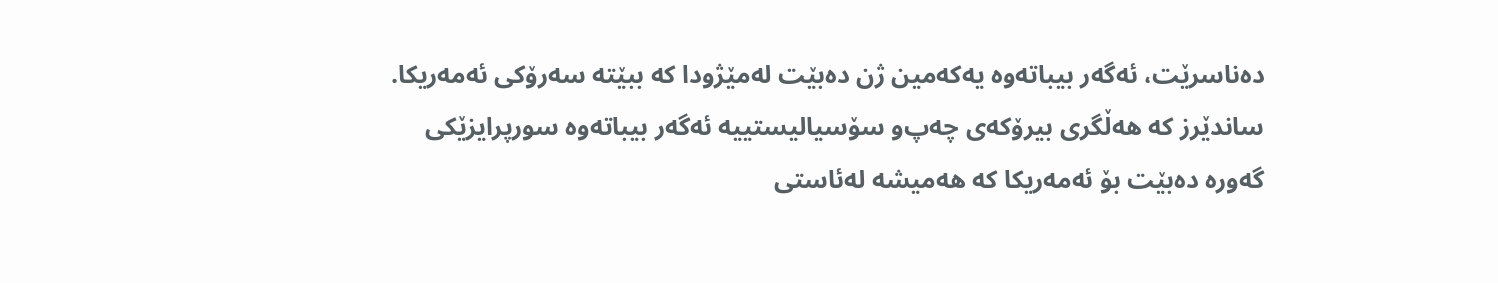ده‌ناسرێت، ئه‌گه‌ر بیباته‌وه‌ یه‌كه‌مین ژن ده‌بێت له‌مێژودا كه‌ ببێته‌ سه‌رۆكی‌ ئه‌مه‌ریكا. ساندێرز كه‌ هه‌ڵگری‌ بیرۆكه‌ی‌ چه‌پ‌و سۆسیالیستییه‌ ئه‌گه‌ر بیباته‌وه‌ سورپرایزێكی‌ گه‌وره‌ ده‌بێت بۆ ئه‌مه‌ریكا كه‌ هه‌میشه‌ له‌ئاستی‌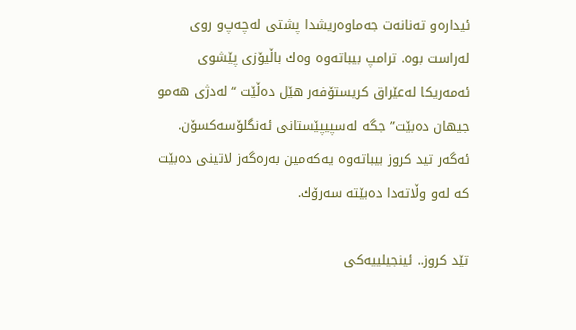ئیداره‌و ته‌نانه‌ت جه‌ماوه‌ریشدا پشتی‌ له‌چه‌پ‌و روی‌ له‌راست بوه‌. ترامپ بیباته‌وه‌ وه‌ك باڵیۆزی‌ پێشوی‌ ئه‌مه‌ریكا له‌عێراق كریستۆفه‌ر هێل ده‌ڵێت “له‌دژی‌ هه‌مو جیهان ده‌بێت” جگه‌ له‌سپیپێستانی‌ ئه‌نگلۆسه‌كسۆن. ئه‌گه‌ر تید كروز بیباته‌وه‌ یه‌كه‌مین به‌ره‌گه‌ز لاتینی‌ ده‌بێت كه‌ له‌و وڵاته‌دا ده‌بێته‌ سه‌رۆك.

تێد كروز.. ئینجیلییه‌كی‌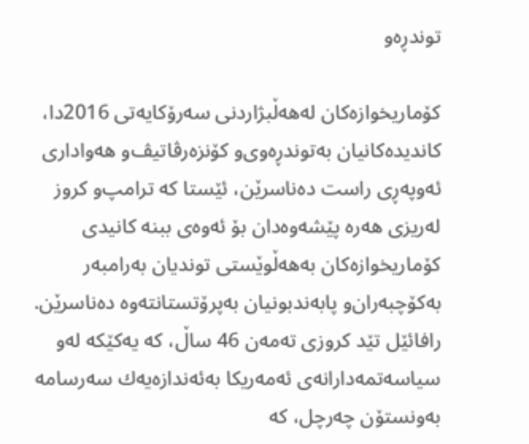توندڕه‌و

كۆماریخوازه‌كان له‌هه‌ڵبژاردنی‌ سه‌رۆكایه‌تی‌ 2016دا، كاندیده‌كانیان به‌توندڕه‌وی‌‌و كۆنزه‌رڤاتیڤ‌و هه‌واداری‌ ئه‌وپه‌ڕی‌ راست ده‌ناسرێن، ئێستا كه‌ ترامپ‌و كروز له‌ریزی‌ هه‌ره‌ پێشه‌وه‌دان بۆ ئه‌وه‌ی‌ ببنه‌ كانیدی‌ كۆماریخوازه‌كان به‌هه‌ڵوێستی‌ توندیان به‌رامبه‌ر به‌كۆچبه‌ران‌و پابه‌ندبونیان به‌پرۆتستانته‌وه‌ ده‌ناسرێن.
رافائێل تێد كروزی‌ ته‌مه‌ن 46 ساڵ‌، كه‌ یه‌كێكه‌ له‌و سیاسه‌تمه‌دارانه‌ی‌ ئه‌مه‌ریكا به‌ئه‌ندازه‌یه‌ك سه‌رسامه‌ به‌ونستۆن چه‌رچل، كه‌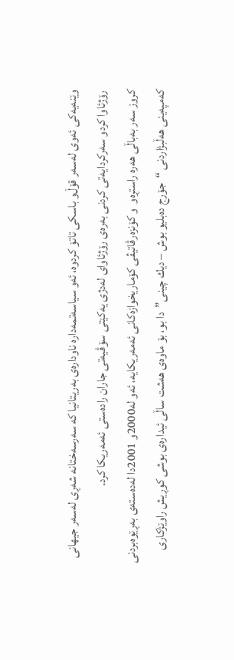وێنه‌یه‌كی‌ ئه‌وی‌ له‌سه‌ر قۆڵ‌‌و باسكی‌ تاتۆ كردوه‌، ئه‌و سیاسه‌تمه‌داره‌ ناوداره‌ی‌ به‌ریتانیا كه‌ سه‌رسه‌ختانه‌ شه‌ڕی‌ له‌سه‌ر جیهانی‌ رۆژئاوا كردو سه‌ركردایه‌تی‌ كردنی‌ به‌ره‌ی‌ رۆژئاوای‌ له‌دژی‌ یه‌كێتی‌ سۆڤیه‌تی‌ جاران راده‌ستی‌ ئه‌مه‌ریكا كرد.
كروز سه‌ر به‌باڵی‌ هه‌ره‌ راستڕه‌و  و كۆنزه‌رڤاتیڤی‌ كۆماریخوازه‌كانی‌ ئه‌مه‌ریكایه‌، ئه‌و له‌2000و 2001دا له‌ده‌سته‌ی‌ به‌ڕێوه‌بردنی‌ كه‌مپه‌ینی‌ هه‌ڵبژاردنی‌ “جۆرج ده‌بلیو بوش – دیك چینی”دا بو، بۆ ماوه‌ی‌ هه‌شت ساڵی‌ ئیداره‌ی‌ بوشی‌ كوڕیش راوێژكاری‌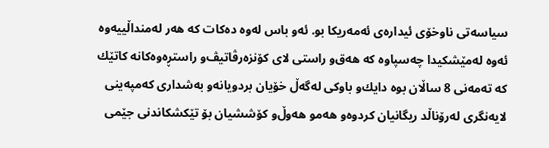سیاسه‌تی‌ ناوخۆی‌ ئیداره‌ی‌ ئه‌مه‌ریكا بو. ئه‌و باس له‌وه‌ ده‌كات كه‌ هه‌ر له‌منداڵییه‌وه‌ ئه‌وه‌ له‌مێشكیدا چه‌سپاوه‌ كه‌ هه‌ق‌و راستی‌ لای‌ كۆنزه‌رڤاتیڤ‌و راستڕه‌وه‌كانه‌ كاتێك كه‌ ته‌مه‌نی‌ 8 ساڵان بوه‌ دایك‌و باوكی‌ له‌گه‌ڵ‌ خۆیان بردویانه‌و به‌شداری‌ كه‌مپه‌ینی‌ لایه‌نگری‌ له‌رۆناڵد ریگانیان كردوه‌‌و هه‌مو هه‌وڵ‌‌و كۆششیان بۆ تێكشكاندنی‌ جێمی‌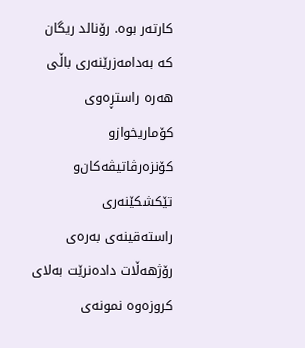كارته‌ر بوه‌. رۆنالد ریگان كه‌ به‌دامه‌زرێنه‌ری‌ باڵی‌ هه‌ره‌ راستڕه‌وی‌ كۆماریخوازو كۆنزه‌رڤاتیڤه‌كان‌و تێكشكێنه‌ری‌ راسته‌قینه‌ی‌ به‌ره‌ی‌ رۆژهه‌ڵات داده‌نرێت به‌لای‌ كروزه‌وه‌ نمونه‌ی‌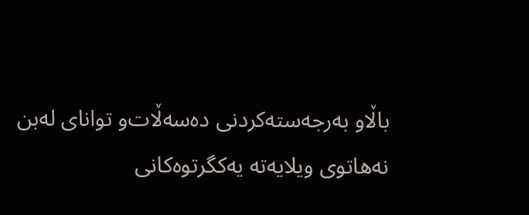باڵا‌و به‌رجه‌سته‌كردنی‌ ده‌سه‌ڵات‌و توانای‌ له‌بن نه‌هاتوی‌ ویلایه‌ته‌ یه‌كگرتوه‌كانی‌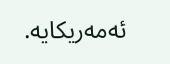ئه‌مه‌ریكایه‌.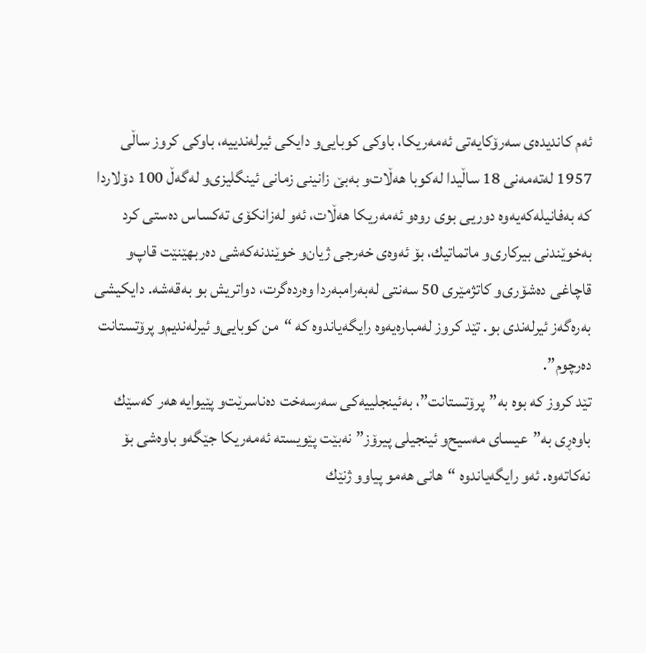ئه‌م كاندیده‌ی‌ سه‌رۆكایه‌تی‌ ئه‌مه‌ریكا، باوكی‌ كوبایی‌‌و دایكی‌ ئیرله‌ندییه‌، باوكی‌ كروز ساڵی‌ 1957 له‌ته‌مه‌نی‌ 18 ساڵیدا له‌كوبا هه‌ڵات‌و به‌بێ‌ زانینی‌ زمانی‌ ئینگلیزی‌‌و له‌گه‌ڵ‌ 100 دۆلاردا كه‌ به‌فانیله‌كه‌یه‌وه‌ دوریی‌ بوی روه‌و ئه‌مه‌ریكا هه‌ڵات، ئه‌‌و له‌زانكۆی‌ ته‌كساس ده‌ستی‌ كرد به‌خوێندنی‌ بیركاری‌‌و ماتماتیك، بۆ ئه‌وه‌ی‌ خه‌رجی‌ ژیان‌و خوێندنه‌كه‌شی‌ ده‌ربهێنێت قاپ‌و قاچاغی‌ ده‌شۆری‌‌و كاتژمێری‌ 50 سه‌نتی‌ له‌به‌رامبه‌ردا وه‌رده‌گرت، دواتریش بو به‌قه‌شه‌. دایكیشی‌ به‌ره‌گه‌ز ئیرله‌ندی‌ بو. تێد كروز له‌مباره‌یه‌وه‌ رایگه‌یاندوه‌ كه‌ “من كوبایی‌‌و ئیرله‌ندیم‌و پرۆتستانت ده‌رچوم”.
تێد كروز كه‌ بوه‌ به‌”پرۆتستانت”، به‌ئینجلییه‌كی‌ سه‌رسه‌خت ده‌ناسرێت‌و پێیوایه‌ هه‌ر كه‌سێك باوه‌ڕی‌ به‌”عیسای‌ مه‌سیح‌و ئینجیلی‌ پیرۆز” نه‌بێت پێویسته‌ ئه‌مه‌ریكا جێگه‌‌و باوه‌شی‌ بۆ نه‌كاته‌وه‌. ئه‌و رایگه‌یاندوه‌ “هانی‌ هه‌مو پیاوو ژنێك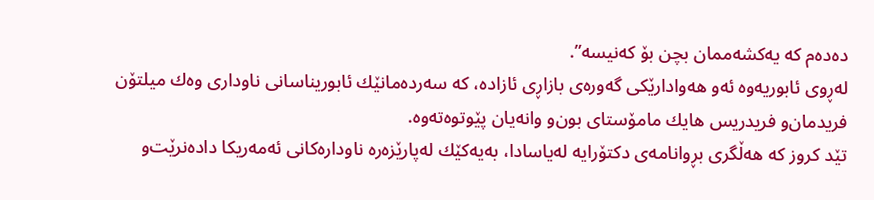ده‌ده‌م كه‌ یه‌كشه‌ممان بچن بۆ كه‌نیسه‌”.
له‌ڕوی ئابوریه‌وه‌ ئه‌و هه‌وادارێكی‌ گه‌وره‌ی‌ بازاڕی‌ ئازاده‌، كه‌ سه‌رده‌مانێك ئابوریناسانی‌ ناوداری‌ وه‌ك میلتۆن فریدمان‌و فریدریس هایك مامۆستای‌ بون‌و وانه‌یان پێوتوه‌ته‌وه‌.
تێد كروز كه‌ هه‌ڵگری‌ بڕوانامه‌ی‌ دكتۆرایه‌ له‌یاسادا، به‌یه‌كێك له‌پارێزه‌ره‌ ناوداره‌كانی‌ ئه‌مه‌ریكا داده‌نرێت‌و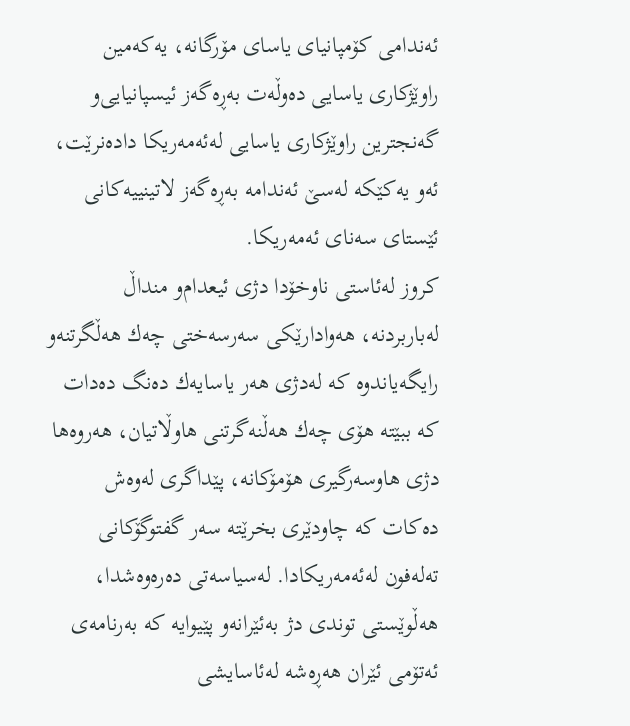ئه‌ندامی‌ كۆمپانیای‌ یاسای‌ مۆرگانه‌، یه‌كه‌مین راوێژكاری‌ یاسایی‌ ده‌وڵه‌ت به‌ڕه‌گه‌ز ئیسپانیایی‌‌و گه‌نجترین راوێژكاری‌ یاسایی‌ له‌ئه‌مه‌ریكا داده‌نرێت، ئه‌و یه‌كێكه‌ له‌سێ‌ ئه‌ندامه‌ به‌ڕه‌گه‌ز لاتینییه‌كانی ئێستای‌ سه‌نای‌ ئه‌مه‌ریكا.
كروز له‌ئاستی‌ ناوخۆدا دژی‌ ئیعدام‌و منداڵ‌ له‌باربردنه‌، هه‌وادارێكی‌ سه‌رسه‌ختی‌ چه‌ك هه‌ڵگرتنه‌‌و رایگه‌یاندوه‌ كه‌ له‌دژی‌ هه‌ر یاسایه‌ك ده‌نگ ده‌دات كه‌ ببێته‌ هۆی‌ چه‌ك هه‌ڵنه‌گرتنی‌ هاوڵاتیان، هه‌روه‌ها دژی‌ هاوسه‌رگیری‌ هۆمۆكانه‌، پێداگری‌ له‌وه‌ش ده‌كات كه‌ چاودێری‌ بخرێته‌ سه‌ر گفتوگۆكانی‌ ته‌له‌فون له‌ئه‌مه‌ریكادا. له‌سیاسه‌تی‌ ده‌ره‌وه‌شدا، هه‌ڵوێستی‌ توندی‌ دژ به‌ئێرانه‌‌و پێیوایه‌ كه‌ به‌رنامه‌ی‌ ئه‌تۆمی‌ ئێران هه‌ڕه‌شه‌ له‌ئاسایشی‌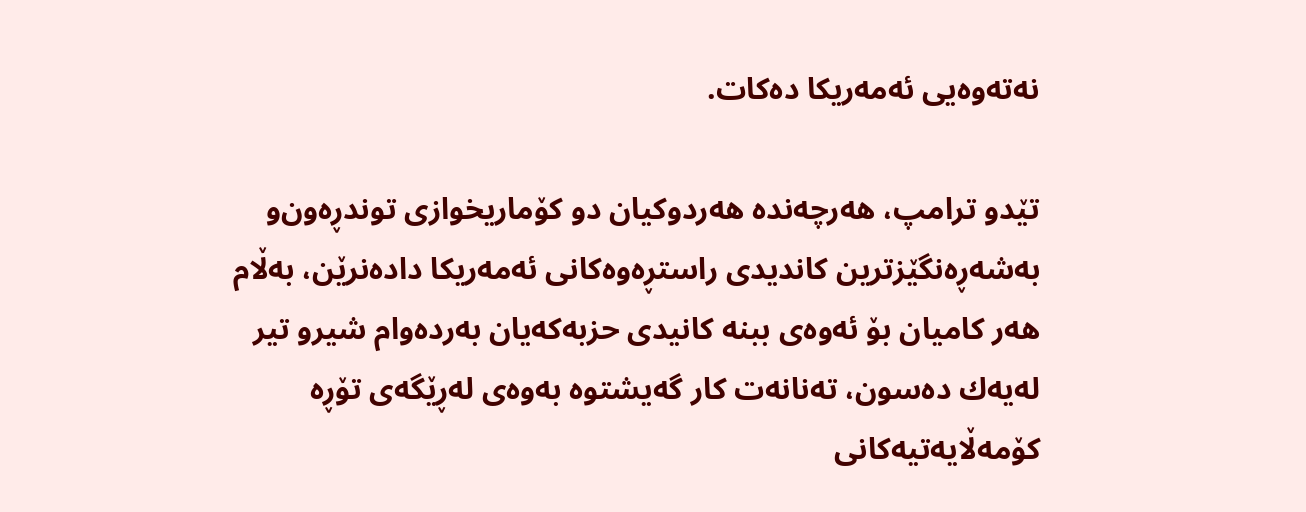نه‌ته‌وه‌یی‌ ئه‌مه‌ریكا ده‌كات.

تێد‌و ترامپ، هه‌رچه‌نده‌ هه‌ردوكیان دو كۆماریخوازی‌ توندڕه‌ون‌و به‌شه‌ڕه‌نگێزترین كاندیدی‌ راستڕه‌وه‌كانی‌ ئه‌مه‌ریكا داده‌نرێن، به‌ڵام هه‌ر كامیان بۆ ئه‌وه‌ی‌ ببنه‌ كانیدی‌ حزبه‌كه‌یان به‌رده‌وام شیرو تیر له‌یه‌ك ده‌سون، ته‌نانه‌ت كار گه‌یشتوه‌ به‌وه‌ی‌ له‌ڕێگه‌ی‌ تۆڕه‌ كۆمه‌ڵایه‌تیه‌كانی‌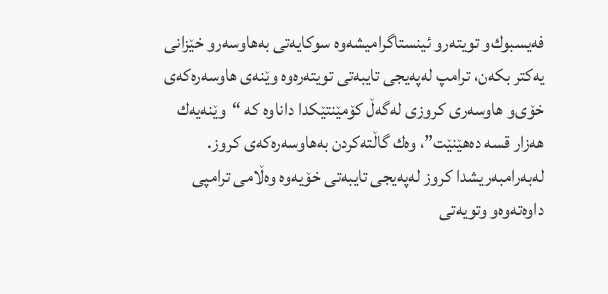فه‌یسبوك‌و تویته‌ر‌و ئینستاگرامیشه‌وه‌ سوكایه‌تی‌ به‌هاوسه‌رو خێزانی‌ یه‌كتر بكه‌ن، ترامپ له‌په‌یجی‌ تایبه‌تی‌ تویته‌ره‌وه‌ وێنه‌ی‌ هاوسه‌ره‌كه‌ی‌ خۆی‌‌و هاوسه‌ری‌ كروزی‌ له‌گه‌ڵ‌ كۆمێنتێكدا داناوه‌ كه‌ “وێنه‌یه‌ك هه‌زار قسه‌ ده‌هێنێت”، وه‌ك گاڵته‌كردن به‌هاوسه‌ره‌كه‌ی‌ كروز. له‌به‌رامبه‌ریشدا كروز له‌په‌یجی‌ تایبه‌تی‌ خۆیه‌وه‌ وه‌ڵامی‌ ترامپی‌ داوه‌ته‌وه‌و وتویه‌تی‌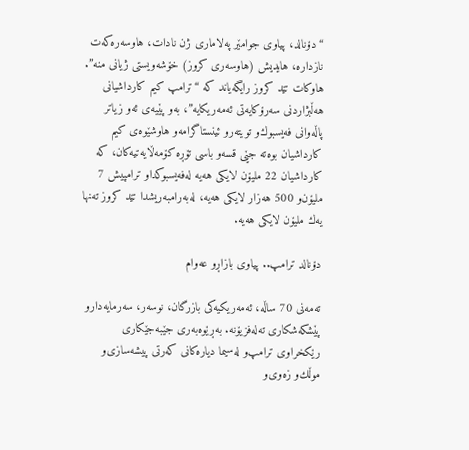“دۆنالد، پیاوی‌ جوامێر په‌لاماری‌ ژن نادات، هاوسه‌ره‌كه‌ت نازداره‌، هایدیش (هاوسه‌ری‌ كروز) خۆشه‌ویستی‌ ژیانی‌ منه‌”.
هاوكات تێد كروز رایگه‌یاند كه‌ “ترامپ كیم كارداشیانی‌ هه‌ڵبژاردنی‌ سه‌رۆكایه‌تی‌ ئه‌مه‌ریكایه‌”، به‌و پێیه‌ی‌ ئه‌و زیاتر پاڵه‌وانی‌ فه‌یسبوك‌و تویته‌رو ئینستاگرامه‌‌و هاوشێوه‌ی‌ كیم كارداشیان بوه‌ته‌ جێی‌ قسه‌و باسی‌ تۆڕه‌ كۆمه‌ڵایه‌تیه‌كان، كه‌ كارداشیان 22 ملیۆن لایكی‌ هه‌یه‌ له‌فه‌یسبوكداو ترامپیش 7 ملیۆن‌و 500 هه‌زار لایكی‌ هه‌یه‌، له‌به‌رامبه‌ریشدا تێد كروز ته‌نها یه‌ك ملیۆن لایكی‌ هه‌یه‌.

دۆنالد ترامپ.. پیاوی بازاڕ‌و عه‌وام

ته‌مه‌نی‌ 70 ساڵه‌، ئه‌مه‌ریكیه‌كی‌ بازرگان، نوسه‌ر، سه‌رمایه‌دار‌و پێشكه‌شكاری‌ ته‌له‌فزیۆنه‌. به‌ڕێوه‌به‌ری‌ جێبه‌جێكاری‌ رێكخراوی‌ ترامپ‌و له‌سیما دیاره‌كانی‌ كه‌رتی‌ پیشه‌سازی‌‌و موڵك‌و زه‌وی‌‌و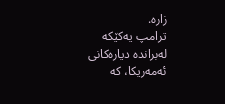زاره‌.
ترامپ یه‌كێكه‌ له‌برانده‌ دیاره‌كانی‌ ئه‌مه‌ریكا، كه‌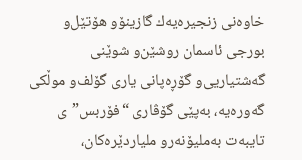خاوه‌نی‌ زنجیره‌یه‌ك گازینۆو هۆتێل‌و بورجی‌ ئاسمان روشێن‌و شوێنی‌ گه‌شتیاریی‌‌و گۆڕه‌پانی‌ یاری‌ گۆلف‌و موڵكی‌ گه‌وره‌یه‌، به‌پێی‌ گۆڤاری‌ “فۆربس”ی‌ تایبه‌ت به‌ملیۆنه‌رو ملیاردێره‌كان،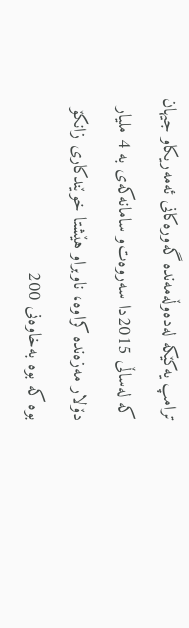ترامپ یه‌كێكه‌ له‌ده‌وڵه‌مه‌نده‌ گه‌وره‌كانی‌ ئه‌مه‌ریكاو جیهان كه‌ له‌ساڵی‌ 2015دا سه‌روه‌ت‌و سامانه‌كه‌ی‌ به‌ 4 ملیار دۆلار مه‌زه‌نده‌ كراوه‌، ناوبراو هێشتا خوێندكاری‌ زانكۆ بوه‌ كه‌ بوه‌ به‌خاوه‌نی‌ 200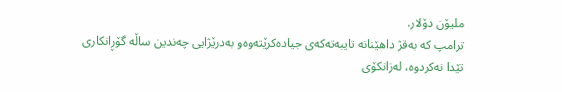ملیۆن دۆلار.
ترامپ كه‌ به‌قژ داهێنانه‌ تایبه‌ته‌كه‌ی‌ جیاده‌كرێته‌وه‌‌و به‌درێژایی‌ چه‌ندین ساڵه‌ گۆڕانكاری‌ تێدا نه‌كردوه‌، له‌زانكۆی‌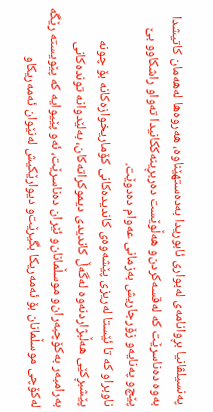په‌نسیلڤانیا بڕوانامه‌ی‌ له‌بواری‌ ئابوریدا به‌ده‌ستهێناوه‌، هه‌روه‌ها له‌هه‌مان كاتیشدا به‌وه‌ ده‌ناسرێت كه‌ له‌قسه‌كردن‌و هه‌ڵوێست ده‌ربڕینه‌ككانیدا ته‌واو راشكاوو بێ‌ پێچ‌و په‌نایه‌و زۆرجاریش به‌زمانی‌ عه‌وام ده‌دوێت.
ناوبراو كه‌ تا ئێستا له‌ریزی‌ پێشه‌وه‌ی‌ كاندیده‌كانی‌ كۆماریخوازه‌كانه‌ بۆ چونه‌ پێشبڕكێی‌ هه‌ڵبژاردنه‌وه‌ له‌گه‌ڵ‌ كاندیدی‌ دیموكراته‌كان، به‌لێدوانه‌ تونده‌كانی‌ به‌رامبه‌ر به‌كۆچبه‌ران‌و موسڵمانان‌و ئێران ده‌ناسرێت، ئه‌و پێیوایه‌ كه‌ پێویسته‌ رێگه‌ له‌كۆچی‌ موسڵمانان بۆ ئه‌مه‌ریكا بگیرێت‌و دیوارێكیش له‌نێوان ئه‌مه‌ریكاو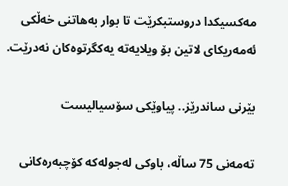مه‌كسیكدا دروستبكرێت تا بوار به‌هاتنی‌ خه‌ڵكی‌ ئه‌مه‌ریكای‌ لاتین بۆ ویلایه‌ته‌ یه‌كگرتوه‌كان نه‌درێت.

بێرنی‌ ساندرێز.. پیاوێكی‌ سۆسیالیست

ته‌مه‌نی‌ 75 ساڵه‌، باوكی‌ له‌جوله‌كه‌ كۆچبه‌ره‌كانی‌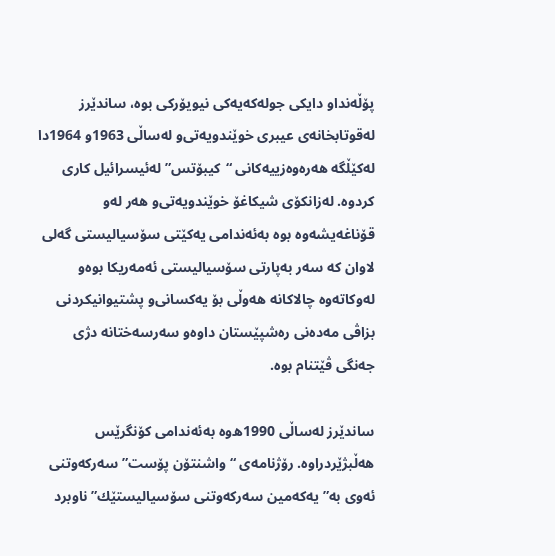پۆڵه‌نداو دایكی‌ جوله‌كه‌یه‌كی‌ نیویۆركی‌ بوه‌، ساندێرز له‌قوتابخانه‌ی‌ عیبری‌ خوێندویه‌تی‌‌و له‌ساڵی‌ 1963و 1964دا له‌كێڵگه‌ هه‌ره‌وه‌زییه‌كانی‌ “كیبۆتس” له‌ئیسرائیل كاری‌ كردوه‌. له‌زانكۆی‌ شیكاغۆ خوێندویه‌تی‌‌و هه‌ر له‌و قۆناغه‌یشه‌وه‌ بوه‌ به‌ئه‌ندامی‌ یه‌كێتی‌ سۆسیالیستی‌ گه‌لی‌ لاوان كه‌ سه‌ر به‌پارتی‌ سۆسیالیستی‌ ئه‌مه‌ریكا بوه‌‌و له‌وكاته‌وه‌ چالاكانه‌ هه‌وڵی‌ بۆ یه‌كسانی‌‌و پشتیوانیكردنی‌ بزاڤی‌ مه‌ده‌نی‌ ره‌شپێستان داوه‌‌و سه‌رسه‌ختانه‌ دژی‌ جه‌نگی‌ ڤێتنام بوه‌.

ساندێرز له‌ساڵی‌ 1990ه‌وه‌ به‌ئه‌ندامی‌ كۆنگرێس هه‌ڵبژێردراوه‌. رۆژنامه‌ی‌ “واشنتۆن پۆست” سه‌ركه‌وتنی‌ ئه‌وی‌ به‌”یه‌كه‌مین سه‌ركه‌وتنی‌ سۆسیالیستێك” ناوبرد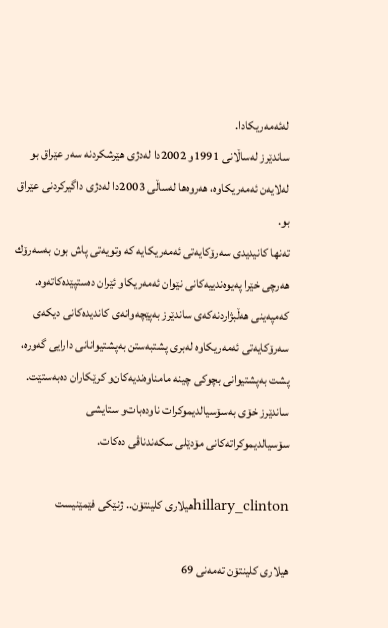له‌ئه‌مه‌ریكادا.
ساندێرز له‌ساڵانی‌ 1991و 2002دا له‌دژی‌ هێرشكردنه‌ سه‌ر عێراق بو له‌لایه‌ن ئه‌مه‌ریكاوه‌، هه‌روه‌ها له‌ساڵی‌ 2003دا له‌دژی‌ داگیركردنی‌ عێراق بو.
ته‌نها كانیدیدی‌ سه‌رۆكایه‌تی‌ ئه‌مه‌ریكایه‌ كه‌ وتویه‌تی‌ پاش بون به‌سه‌رۆك هه‌رچی‌ خێرا په‌یوه‌ندییه‌كانی‌ نێوان ئه‌مه‌ریكاو ئێران ده‌ستپێده‌كاته‌وه‌.
كه‌مپه‌ینی‌ هه‌ڵبژاردنه‌كه‌ی‌ ساندێرز به‌پێچه‌وانه‌ی‌ كاندیده‌كانی‌ دیكه‌ی‌ سه‌رۆكایه‌تی‌ ئه‌مه‌ریكاوه‌ له‌بری‌ پشتبه‌ستن به‌پشتیوانانی‌ دارایی‌ گه‌وره‌، پشت به‌پشتیوانی‌ بچوكی‌ چینه‌ مامناوه‌ندیه‌كان‌و كرێكاران ده‌به‌ستێت. ساندێرز خۆی‌ به‌سۆسیالدیموكرات ناوده‌بات‌و ستایشی‌ سۆسیالدیموكراته‌كانی‌ مۆدێلی‌ سكه‌ندناڤی‌ ده‌كات.

hillary_clintonهیلاری‌ كلینتۆن.. ژنێكی‌ فێمێنیست

هیلاری‌ كلینتۆن ته‌مه‌نی‌ 69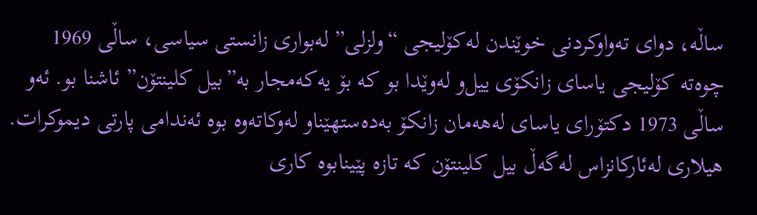ساڵه‌، دوای‌ ته‌واوكردنی‌ خوێندن له‌كۆلیجی‌ “ولزلی‌” له‌بواری‌ زانستی‌ سیاسی‌، ساڵی‌ 1969 چوه‌ته‌ كۆلیجی‌ یاسای‌ زانكۆی‌ ییل‌و له‌وێدا بو كه‌ بۆ یه‌كه‌مجار به‌”بیل كلینتۆن” ئاشنا بو. ئه‌و ساڵی‌ 1973 دكتۆرای‌ یاسای‌ له‌هه‌مان زانكۆ به‌ده‌ستهێنا‌و له‌وكاته‌وه‌ بوه‌ ئه‌ندامی‌ پارتی‌ دیموكرات.
هیلاری‌ له‌ئاركانزاس له‌گه‌ڵ‌ بیل كلینتۆن كه‌ تازه‌ پێینابوه‌ كاری‌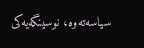سیاسه‌ته‌وه‌، نوسینگه‌یه‌كی‌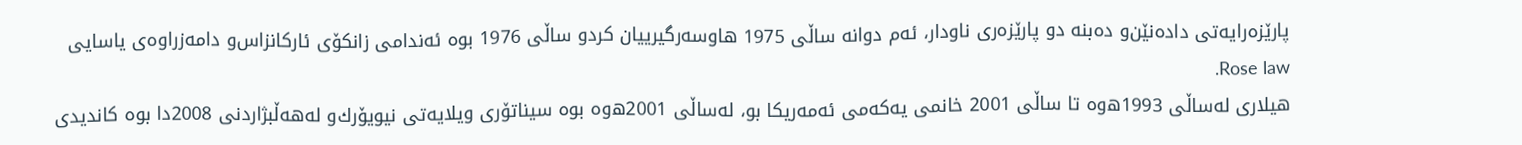پارێزه‌رایه‌تی‌ داده‌نێن‌و ده‌بنه‌ دو پارێزه‌ری‌ ناودار، ئه‌م دوانه‌ ساڵی‌ 1975 هاوسه‌رگیرییان كرد‌و ساڵی‌ 1976 بوه‌ ئه‌ندامی‌ زانكۆی‌ ئاركانزاس‌و دامه‌زراوه‌ی‌ یاسایی‌ Rose law.
هیلاری‌ له‌ساڵی‌ 1993ه‌وه‌ تا ساڵی‌ 2001 خانمی‌ یه‌كه‌می‌ ئه‌مه‌ریكا بو، له‌ساڵی‌ 2001ه‌وه‌ بوه‌ سیناتۆری‌ ویلایه‌تی‌ نیویۆرك‌و له‌هه‌ڵبژاردنی‌ 2008دا بوه‌ كاندیدی‌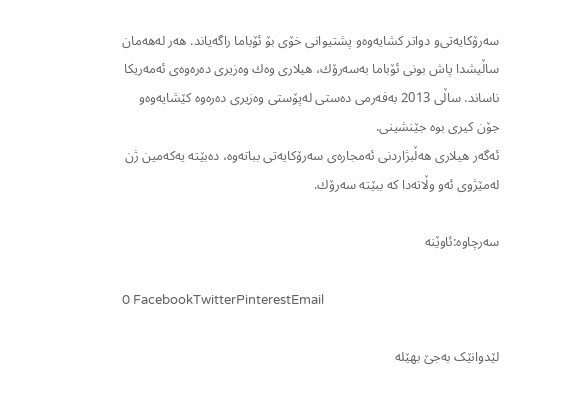سه‌رۆكایه‌تی‌‌و دواتر كشایه‌وه‌‌و پشتیوانی‌ خۆی‌ بۆ ئۆباما راگه‌یاند. هه‌ر له‌هه‌مان ساڵیشدا پاش بونی‌ ئۆباما به‌سه‌رۆك، هیلاری‌ وه‌ك وه‌زیری‌ ده‌ره‌وه‌ی‌ ئه‌مه‌ریكا ناساند. ساڵی‌ 2013 به‌فه‌رمی‌ ده‌ستی‌ له‌پۆستی‌ وه‌زیری‌ ده‌ره‌وه‌ كێشایه‌وه‌و جۆن كیری‌ بوه‌ جێنشینی‌.
ئه‌گه‌ر هیلاری‌ هه‌ڵبژاردنی‌ ئه‌مجاره‌ی‌ سه‌رۆكایه‌تی‌ بباته‌وه‌، ده‌بێته‌ یه‌كه‌مین ژن له‌مێژوی‌ ئه‌و وڵاته‌دا كه‌ ببێته‌ سه‌رۆك.

سەرچاوە:ئاوێنە

0 FacebookTwitterPinterestEmail

لێدوانێک بەجێ بهێلە